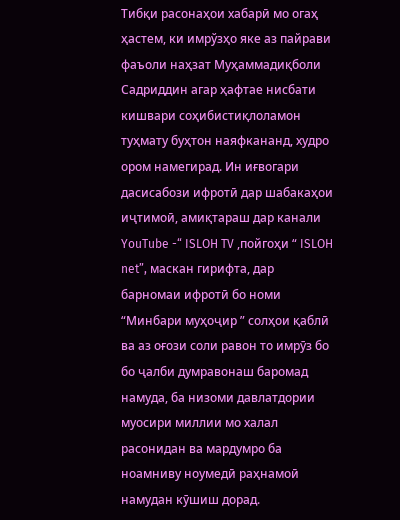Тибқи расонаҳои хабарӣ мо огаҳ ҳастем, ки имрўзҳо яке аз пайрави фаъоли наҳзат Муҳаммадиқболи Садриддин агар ҳафтае нисбати кишвари соҳибистиқлоламон туҳмату буҳтон наяфкананд, худро ором намегирад. Ин иғвогари дасисабози ифротӣ дар шабакаҳои иҷтимоӣ, амиқтараш дар канали YouTube -“ ISLOH TV ,пойгоҳи “ ISLOH net”, маскан гирифта, дар барномаи ифротӣ бо номи “Минбари муҳоҷир ” солҳои қаблӣ ва аз оғози соли равон то имрӯз бо бо ҷалби думравонаш баромад намуда, ба низоми давлатдории муосири миллии мо халал расонидан ва мардумро ба ноамниву ноумедӣ раҳнамоӣ намудан кӯшиш дорад.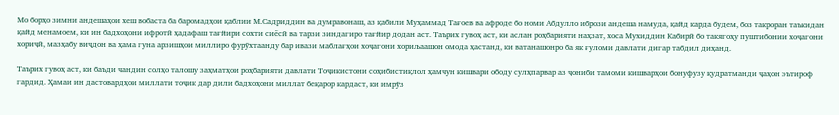Мо борҳо зимни андешаҳои хеш вобаста ба баромадҳои қаблии М.Садриддин ва думравонаш, аз қабили Муҳаммад Тағоев ва афроде бо номи Абдулло ибрози андеша намуда, қайд карда будем, боз такроран таъкидан қайд менамоем, ки ин бадхоҳони ифротӣ ҳадафаш тағйири сохти сиёсӣ ва тарзи зиндагиро тағйир додан аст. Таърих гувоҳ аст, ки аслан роҳбарияти наҳзат, хоса Мухиддин Кабирӣ бо такягоҳу пуштибонии хоҷагони хориҷӣ, мазҳабу виҷдон ва ҳама гуна арзишҳои миллиро фурӯхтаанду бар ивази маблағҳои хоҷагони хориљаашон омода ҳастанд, ки ватанашонро ба як ғуломи давлати дигар табдил диҳанд.

Таърих гувоҳ аст, ки баъди чандин солҳо талошу заҳматҳои роҳбарияти давлати Тоҷикистони соҳибистиқлол ҳамчун кишвари ободу сулҳпарвар аз ҷониби тамоми кишварҳои бонуфузу қудратманди ҷаҳон эътироф гардид. Ҳамаи ин дастовардҳои миллати тоҷик дар дили бадхоҳони миллат беқарор кардаст, ки имрўз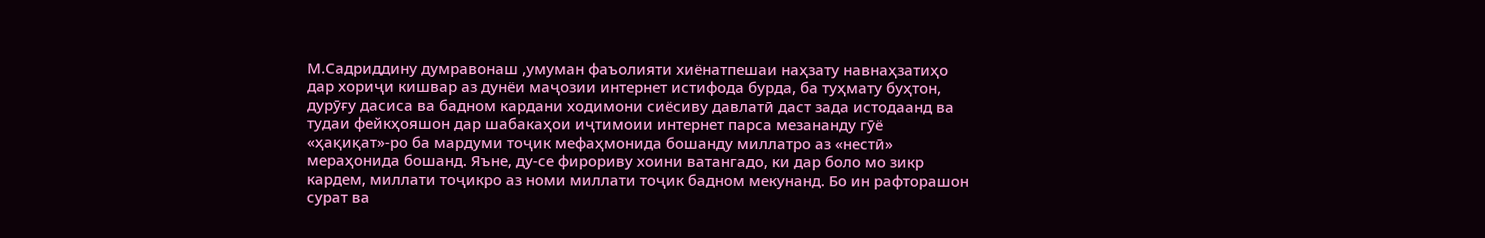М.Садриддину думравонаш ,умуман фаъолияти хиёнатпешаи наҳзату навнаҳзатиҳо дар хориҷи кишвар аз дунёи маҷозии интернет истифода бурда, ба туҳмату буҳтон, дурӯғу дасиса ва бадном кардани ходимони сиёсиву давлатӣ даст зада истодаанд ва тудаи фейкҳояшон дар шабакаҳои иҷтимоии интернет парса мезананду гӯё «ҳақиқат»-ро ба мардуми тоҷик мефаҳмонида бошанду миллатро аз «нестӣ» мераҳонида бошанд. Яъне, ду-се фирориву хоини ватангадо, ки дар боло мо зикр кардем, миллати тоҷикро аз номи миллати тоҷик бадном мекунанд. Бо ин рафторашон сурат ва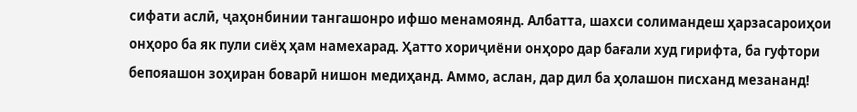сифати аслӣ, ҷаҳонбинии тангашонро ифшо менамоянд. Албатта, шахси солимандеш ҳарзасароиҳои онҳоро ба як пули сиёҳ ҳам намехарад. Ҳатто хориҷиёни онҳоро дар бағали худ гирифта, ба гуфтори бепояашон зоҳиран боварӣ нишон медиҳанд. Аммо, аслан, дар дил ба ҳолашон писханд мезананд!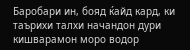Баробари ин, бояд ќайд кард, ки таърихи талхи начандон дури кишварамон моро водор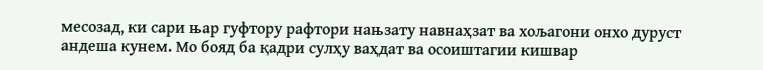месозад, ки сари њар гуфтору рафтори нањзату навнаҳзат ва хољагони онхо дуруст андеша кунем. Мо бояд ба қадри сулҳу ваҳдат ва осоиштагии кишвар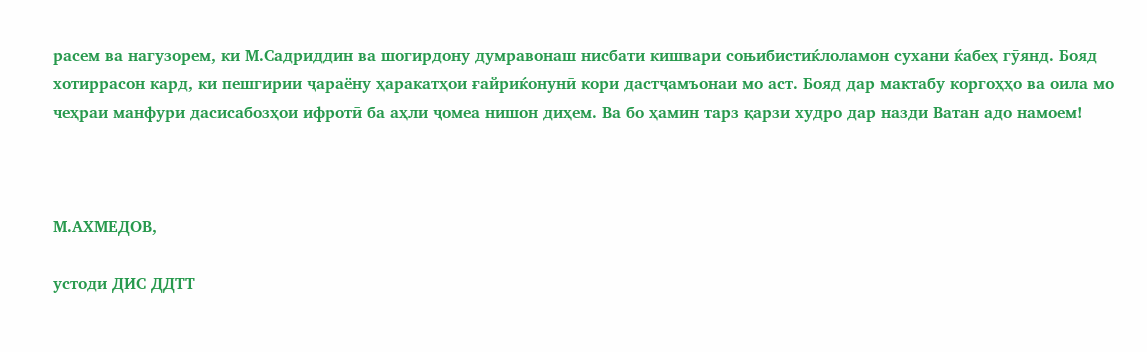расем ва нагузорем, ки М.Садриддин ва шогирдону думравонаш нисбати кишвари соњибистиќлоламон сухани ќабеҳ гӯянд. Бояд хотиррасон кард, ки пешгирии ҷараёну ҳаракатҳои ғайриќонунӣ кори дастҷамъонаи мо аст. Бояд дар мактабу коргоҳҳо ва оила мо чеҳраи манфури дасисабозҳои ифротӣ ба аҳли ҷомеа нишон диҳем. Ва бо ҳамин тарз қарзи худро дар назди Ватан адо намоем!



М.АХМЕДОВ,

устоди ДИС ДДТТ